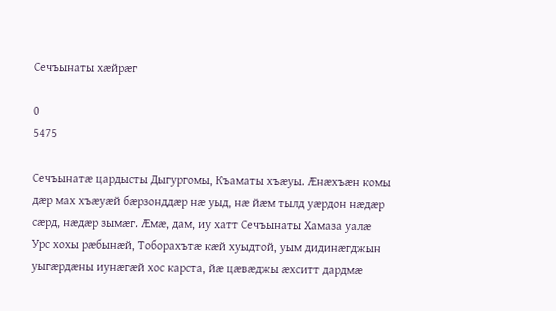Сечъынаты хæйрæг

0
5475

Сечъынатæ цардысты Дыгургомы, Къаматы хъæуы. Æнæхъæн комы дæр мах хъæуæй бæрзонддæр нæ уыд, нæ йæм тылд уæрдон нæдæр сæрд, нæдæр зымæг. Æмæ, дам, иу хатт Сечъынаты Хамаза уалæ Урс хохы рæбынæй, Тоборахътæ кæй хуыдтой, уым дидинæгджын уыгæрдæны иунæгæй хос карста, йæ цæвæджы æхситт дардмæ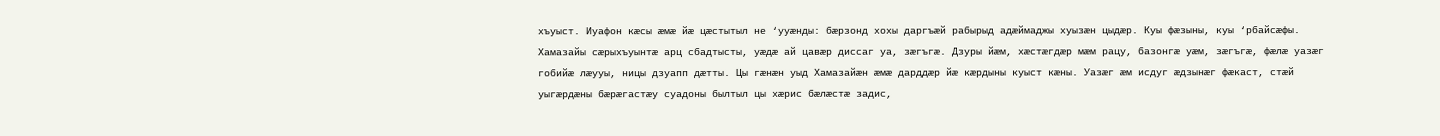хъуыст. Иуафон кæсы æмæ йæ цæстытыл не ‘ууæнды: бæрзонд хохы даргъæй рабырыд адæймаджы хуызæн цыдæр. Куы фæзыны, куы ‘рбайсæфы. Хамазайы сæрыхъуынтæ арц сбадтысты, уæдæ ай цавæр диссаг уа, зæгъгæ. Дзуры йæм, хæстæгдæр мæм рацу, базонгæ уæм, зæгъгæ, фæлæ уазæг гобийæ лæууы, ницы дзуапп дæтты. Цы гæнæн уыд Хамазайæн æмæ дарддæр йæ кæрдыны куыст кæны. Уазæг æм исдуг æдзынæг фæкаст, стæй уыгæрдæны бæрæгастæу суадоны былтыл цы хæрис бæлæстæ задис,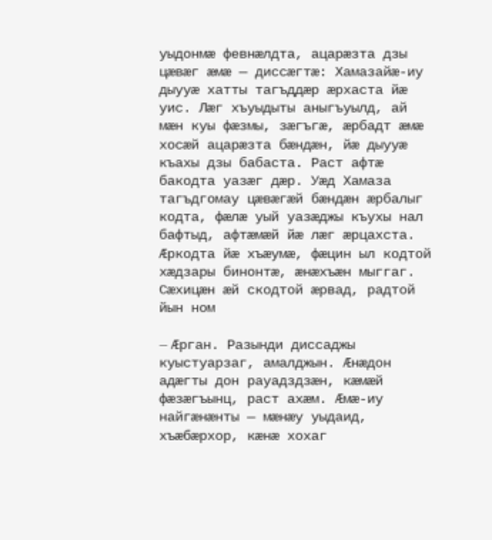уыдонмæ февнæлдта, ацарæзта дзы цæвæг æмæ — диссæгтæ: Хамазайæ-иу дыууæ хатты тагъддæр æрхаста йæ уис. Лæг хъуыдыты аныгъуылд, ай мæн куы фæзмы, зæгъгæ, æрбадт æмæ хосæй ацарæзта бæндæн, йæ дыууæ къахы дзы бабаста. Раст афтæ бакодта уазæг дæр. Уæд Хамаза тагъдгомау цæвæгæй бæндæн æрбалыг кодта, фæлæ уый уазæджы къухы нал бафтыд, афтæмæй йæ лæг æрцахста. Æркодта йæ хъæумæ, фæцин ыл кодтой хæдзары бинонтæ, æнæхъæн мыггаг. Сæхицæн æй скодтой æрвад, радтой йын ном

— Æрган. Разынди диссаджы куыстуарзаг, амалджын. Æнæдон адæгты дон рауадздзæн, кæмæй фæзæгъынц, раст ахæм. Æмæ-иу найгæнæнты — мæнæу уыдаид, хъæбæрхор, кæнæ хохаг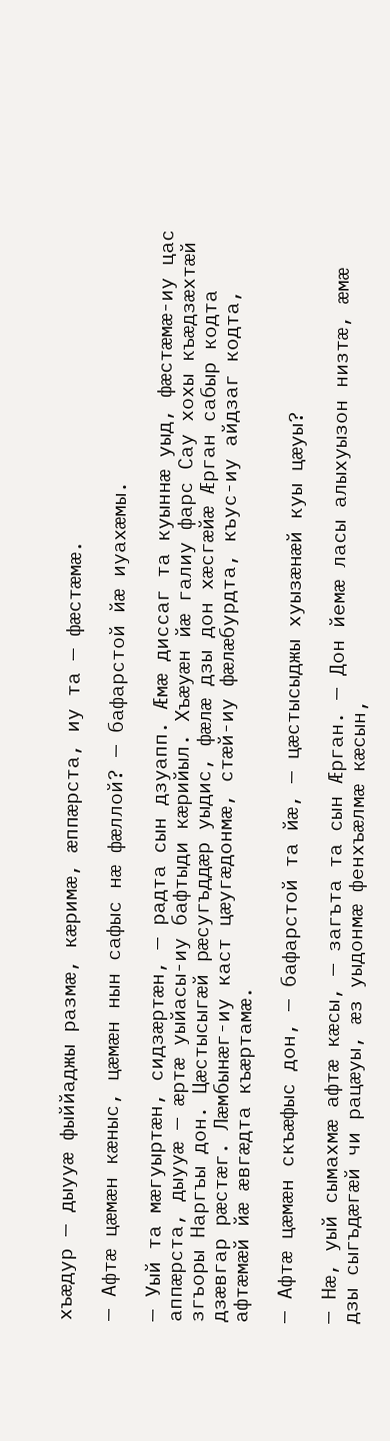хъæдур — дыууæ фыййаджы размæ, кæримæ, æппæрста, иу та — фæстæмæ.

— Афтæ цæмæн кæныс, цæмæн нын сафыс нæ фæллой? — бафарстой йæ иуахæмы.

— Уый та мæгуыртæн, сидзæртæн, — радта сын дзуапп. Æмæ диссаг та куыннæ уыд, фæстæмæ-иу цас аппæрста, дыууæ — æртæ уыйасы-иу бафтыди кæрийыл. Хъæуæн йæ галиу фарс Сау хохы къæдзæхтæй згъоры Наргъы дон. Цæстысыгæй рæсугъддæр уыдис, фæлæ дзы дон хæсгæйæ Æрган сабыр кодта дзæвгар рæстæг. Лæмбынæг-иу каст цæугæдонмæ, стæй-иу фæлæбурдта, къус-иу айдзаг кодта, афтæмæй йæ æвгæдта къæртамæ.

— Афтæ цæмæн скъæфыс дон, — бафарстой та йæ, — цæстысыджы хуызæнæй куы цæуы?

— Нæ, уый сымахмæ афтæ кæсы, — загъта та сын Æрган. — Дон йемæ ласы алыхуызон низтæ, æмæ дзы сыгъдæгæй чи рацæуы, æз уыдонмæ фенхъæлмæ кæсын,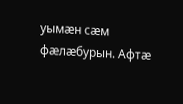уымæн сæм фæлæбурын. Афтæ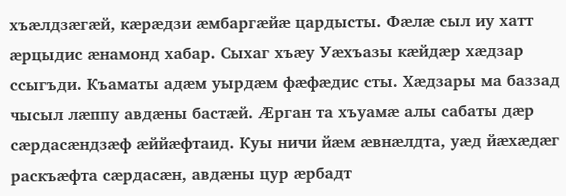хъæлдзæгæй, кæрæдзи æмбаргæйæ цардысты. Фæлæ сыл иу хатт æрцыдис æнамонд хабар. Сыхаг хъæу Уæхъазы кæйдæр хæдзар ссыгъди. Къаматы адæм уырдæм фæфæдис сты. Хæдзары ма баззад чысыл лæппу авдæны бастæй. Æрган та хъуамæ алы сабаты дæр сæрдасæндзæф æййæфтаид. Куы ничи йæм æвнæлдта, уæд йæхæдæг раскъæфта сæрдасæн, авдæны цур æрбадт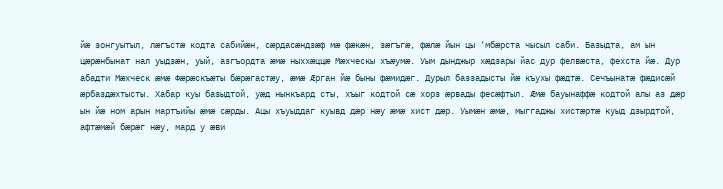йæ зонгуытыл, лæгъстæ кодта сабийæн, сæрдасæндзæф мæ фæкæн, зæгъгæ, фæлæ йын цы ‘мбæрста чысыл саби. Базыдта, ам ын цæрæнбынат нал уыдзæн, уый, азгъордта æмæ ныххæццæ Мæхческы хъæумæ. Уым дынджыр хæдзары йас дур фелвæста, фехста йæ. Дур абадти Мæхческ æмæ Фæрæскъæты бæрæгастæу, æмæ Æрган йæ быны фæмидæг. Дурыл баззадысты йæ къухы фæдтæ. Сечъынатæ фæдисæй æрбаздæхтысты. Хабар куы базыдтой, уæд нынкъард сты, хъыг кодтой сæ хорз æрвады фесæфтыл. Æмæ бауынаффæ кодтой алы аз дæр ын йæ ном арын мартъийы æмæ сæрды. Ацы хъуыддаг куывд дæр нæу æмæ хист дæр. Уымæн æмæ, мыггаджы хистæртæ куыд дзырдтой, афтæмæй бæрæг нæу, мард у æви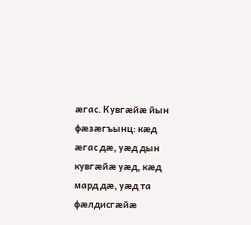æгас. Кувгæйæ йын фæзæгъынц: кæд æгас дæ, уæд дын кувгæйæ уæд, кæд мард дæ, уæд та фæлдисгæйæ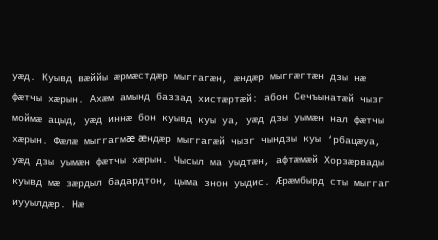уæд. Куывд вæййы æрмæстдæр мыггагæн, æндæр мыггæгтæн дзы нæ фæтчы хæрын. Ахæм амынд баззад хистæртæй: абон Сечъынатæй чызг моймæ ацыд, уæд иннæ бон куывд куы уа, уæд дзы уымæн нал фæтчы хæрын. Фæлæ мыггагмæ æндæр мыггагæй чызг чындзы куы ‘рбацæуа, уæд дзы уымæн фæтчы хæрын. Чысыл ма уыдтæн, афтæмæй Хорзæрвады куывд мæ зæрдыл бадардтон, цыма знон уыдис. Æрæмбырд сты мыггаг иууылдæр. Нæ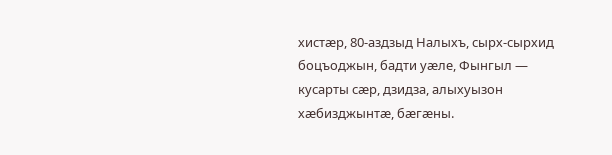хистæр, 80-аздзыд Налыхъ, сырх-сырхид боцъоджын, бадти уæле, Фынгыл — кусарты сæр, дзидза, алыхуызон хæбизджынтæ, бæгæны.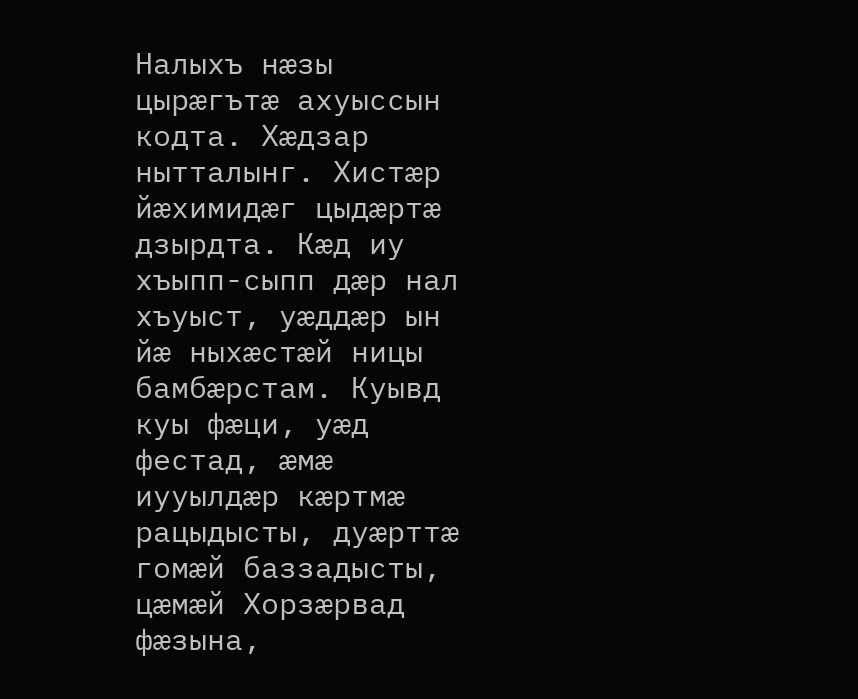Налыхъ нæзы цырæгътæ ахуыссын кодта. Хæдзар нытталынг. Хистæр йæхимидæг цыдæртæ дзырдта. Кæд иу хъыпп-сыпп дæр нал хъуыст, уæддæр ын йæ ныхæстæй ницы бамбæрстам. Куывд куы фæци, уæд фестад, æмæ иууылдæр кæртмæ рацыдысты, дуæрттæ гомæй баззадысты, цæмæй Хорзæрвад фæзына,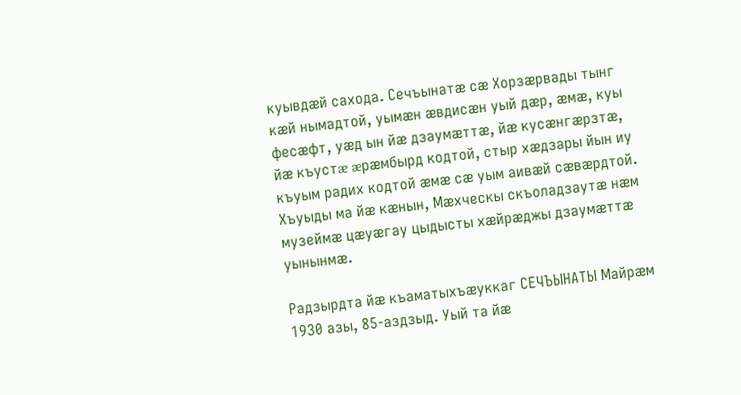куывдæй сахода. Сечъынатæ сæ Хорзæрвады тынг кæй нымадтой, уымæн æвдисæн уый дæр, æмæ, куы фесæфт, уæд ын йæ дзаумæттæ, йæ кусæнгæрзтæ, йæ къустæ æрæмбырд кодтой, стыр хæдзары йын иу къуым радих кодтой æмæ сæ уым аивæй сæвæрдтой. Хъуыды ма йæ кæнын, Мæхческы скъоладзаутæ нæм музеймæ цæуæгау цыдысты хæйрæджы дзаумæттæ уынынмæ.

Радзырдта йæ къаматыхъæуккаг СЕЧЪЫНАТЫ Майрæм 1930 азы, 85-аздзыд. Уый та йæ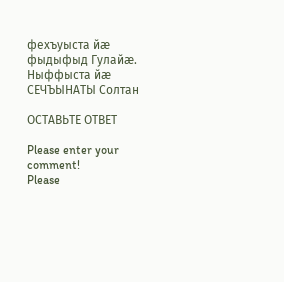фехъуыста йæ фыдыфыд Гулайæ. Ныффыста йæ СЕЧЪЫНАТЫ Солтан

ОСТАВЬТЕ ОТВЕТ

Please enter your comment!
Please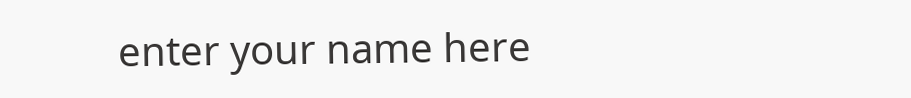enter your name here